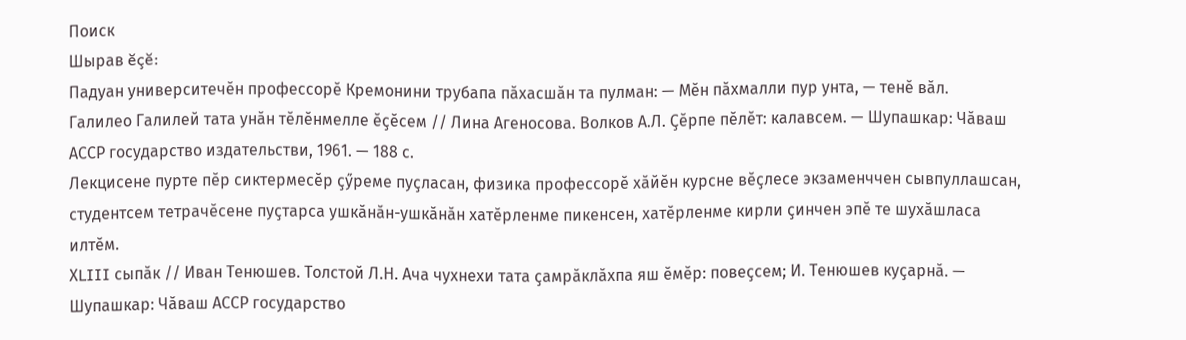Поиск
Шырав ĕçĕ:
Падуан университечӗн профессорӗ Кремонини трубапа пӑхасшӑн та пулман: — Мӗн пӑхмалли пур унта, — тенӗ вӑл.
Галилео Галилей тата унӑн тӗлӗнмелле ӗҫӗсем // Лина Агеносова. Волков А.Л. Ҫӗрпе пӗлӗт: калавсем. — Шупашкар: Чӑваш АССР государство издательстви, 1961. — 188 с.
Лекцисене пурте пӗр сиктермесӗр ҫӳреме пуҫласан, физика профессорӗ хӑйӗн курсне вӗҫлесе экзаменччен сывпуллашсан, студентсем тетрачӗсене пуҫтарса ушкӑнӑн-ушкӑнӑн хатӗрленме пикенсен, хатӗрленме кирли ҫинчен эпӗ те шухӑшласа илтӗм.
ХLIII сыпӑк // Иван Тенюшев. Толстой Л.Н. Ача чухнехи тата ҫамрӑклӑхпа яш ӗмӗр: повеҫсем; И. Тенюшев куҫарнӑ. — Шупашкар: Чӑваш АССР государство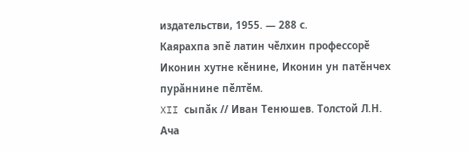издательстви, 1955. — 288 с.
Каярахпа эпӗ латин чӗлхин профессорӗ Иконин хутне кӗнине, Иконин ун патӗнчех пурӑннине пӗлтӗм.
XII сыпӑк // Иван Тенюшев. Толстой Л.Н. Ача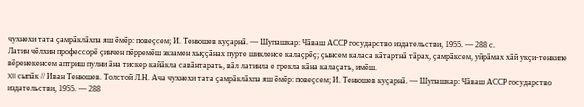чухнехи тата ҫамрӑклӑхпа яш ӗмӗр: повеҫсем; И. Тенюшев куҫарнӑ. — Шупашкар: Чӑваш АССР государство издательстви, 1955. — 288 с.
Латин чӗлхин профессорӗ ҫинчен пӗрремӗш экзамен хыҫҫӑнах пурте шикленсе калаҫрӗҫ; ҫынсем каласа кӑтартнӑ тӑрах, ҫамрӑксем, уйрӑмах хӑй укҫи-тенкипе вӗренекенсем аптриш пулни ӑна тискер кайӑкла савӑнтарать, вӑл латинла е грекла кӑна калаҫать, имӗш.
XII сыпӑк // Иван Тенюшев. Толстой Л.Н. Ача чухнехи тата ҫамрӑклӑхпа яш ӗмӗр: повеҫсем; И. Тенюшев куҫарнӑ. — Шупашкар: Чӑваш АССР государство издательстви, 1955. — 288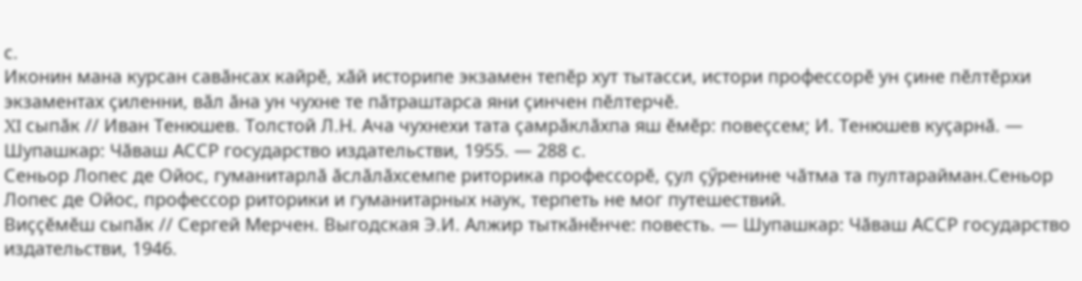с.
Иконин мана курсан савӑнсах кайрӗ, хӑй историпе экзамен тепӗр хут тытасси, истори профессорӗ ун ҫине пӗлтӗрхи экзаментах ҫиленни, вӑл ӑна ун чухне те пӑтраштарса яни ҫинчен пӗлтерчӗ.
XI сыпӑк // Иван Тенюшев. Толстой Л.Н. Ача чухнехи тата ҫамрӑклӑхпа яш ӗмӗр: повеҫсем; И. Тенюшев куҫарнӑ. — Шупашкар: Чӑваш АССР государство издательстви, 1955. — 288 с.
Сеньор Лопес де Ойос, гуманитарлӑ ӑслӑлӑхсемпе риторика профессорӗ, ҫул ҫӳренине чӑтма та пултарайман.Сеньор Лопес де Ойос, профессор риторики и гуманитарных наук, терпеть не мог путешествий.
Виҫҫӗмӗш сыпӑк // Сергей Мерчен. Выгодская Э.И. Алжир тыткӑнӗнче: повесть. — Шупашкар: Чӑваш АССР государство издательстви, 1946.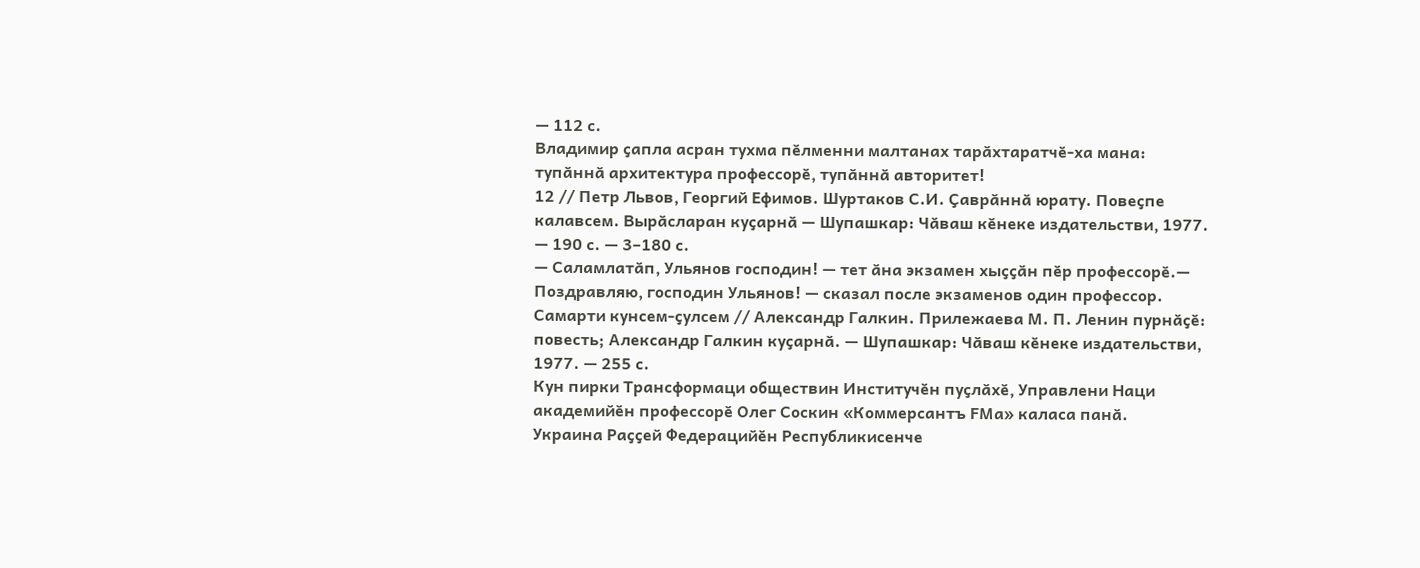— 112 с.
Владимир ҫапла асран тухма пӗлменни малтанах тарӑхтаратчӗ-ха мана: тупӑннӑ архитектура профессорӗ, тупӑннӑ авторитет!
12 // Петр Львов, Георгий Ефимов. Шуртаков С.И. Ҫаврӑннӑ юрату. Повеҫпе калавсем. Вырӑсларан куҫарнӑ — Шупашкар: Чӑваш кӗнеке издательстви, 1977. — 190 с. — 3–180 с.
— Саламлатӑп, Ульянов господин! — тет ӑна экзамен хыҫҫӑн пӗр профессорӗ.— Поздравляю, господин Ульянов! — сказал после экзаменов один профессор.
Самарти кунсем-ҫулсем // Александр Галкин. Прилежаева М. П. Ленин пурнӑҫӗ: повесть; Александр Галкин куҫарнӑ. — Шупашкар: Чӑваш кӗнеке издательстви, 1977. — 255 с.
Кун пирки Трансформаци обществин Институчӗн пуҫлӑхӗ, Управлени Наци академийӗн профессорӗ Олег Соскин «Коммерсантъ FMа» каласа панӑ.
Украина Раҫҫей Федерацийӗн Республикисенче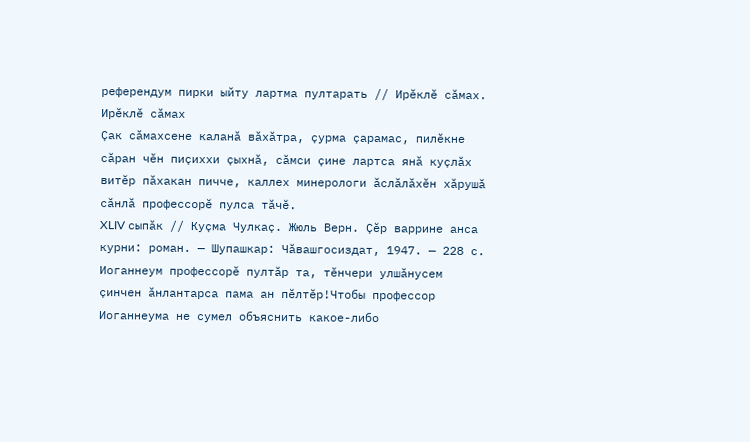референдум пирки ыйту лартма пултарать // Ирӗклӗ сӑмах. Ирӗклӗ сӑмах
Ҫак сӑмахсене каланӑ вӑхӑтра, ҫурма ҫарамас, пилӗкне сӑран чӗн пиҫиххи ҫыхнӑ, сӑмси ҫине лартса янӑ куҫлӑх витӗр пӑхакан пичче, каллех минерологи ӑслӑлӑхӗн хӑрушӑ сӑнлӑ профессорӗ пулса тӑчӗ.
XLIV сыпӑк // Куҫма Чулкаҫ. Жюль Верн. Ҫӗр варрине анса курни: роман. — Шупашкар: Чӑвашгосиздат, 1947. — 228 с.
Иоганнеум профессорӗ пултӑр та, тӗнчери улшӑнусем ҫинчен ӑнлантарса пама ан пӗлтӗр!Чтобы профессор Иоганнеума не сумел объяснить какое-либо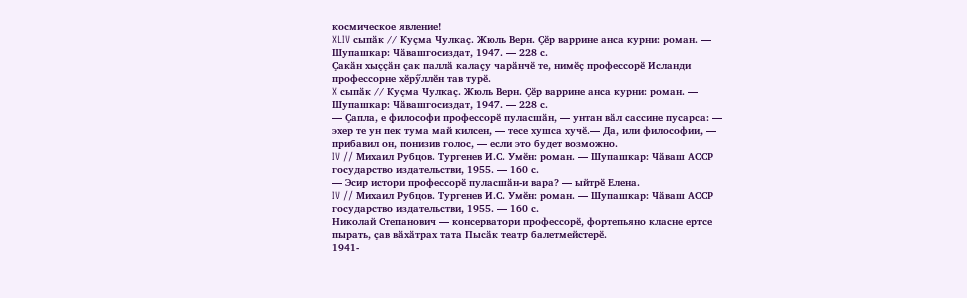космическое явление!
XLIV сыпӑк // Куҫма Чулкаҫ. Жюль Верн. Ҫӗр варрине анса курни: роман. — Шупашкар: Чӑвашгосиздат, 1947. — 228 с.
Ҫакӑн хыҫҫӑн ҫак паллӑ калаҫу чарӑнчӗ те, нимӗҫ профессорӗ Исланди профессорне хӗрӳллӗн тав турӗ.
X сыпӑк // Куҫма Чулкаҫ. Жюль Верн. Ҫӗр варрине анса курни: роман. — Шупашкар: Чӑвашгосиздат, 1947. — 228 с.
— Ҫапла, е философи профессорӗ пуласшӑн, — унтан вӑл сассине пусарса: — эхер те ун пек тума май килсен, — тесе хушса хучӗ.— Да, или философии, — прибавил он, понизив голос, — если это будет возможно.
IV // Михаил Рубцов. Тургенев И.С. Умӗн: роман. — Шупашкар: Чӑваш АССР государство издательстви, 1955. — 160 с.
— Эсир истори профессорӗ пуласшӑн-и вара? — ыйтрӗ Елена.
IV // Михаил Рубцов. Тургенев И.С. Умӗн: роман. — Шупашкар: Чӑваш АССР государство издательстви, 1955. — 160 с.
Николай Степанович — консерватори профессорӗ, фортепьяно класне ертсе пырать, ҫав вӑхӑтрах тата Пысӑк театр балетмейстерӗ.
1941-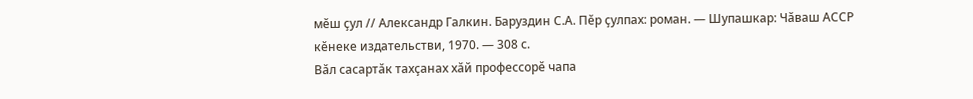мӗш ҫул // Александр Галкин. Баруздин С.А. Пӗр ҫулпах: роман. — Шупашкар: Чӑваш АССР кӗнеке издательстви, 1970. — 308 с.
Вӑл сасартӑк тахҫанах хӑй профессорӗ чапа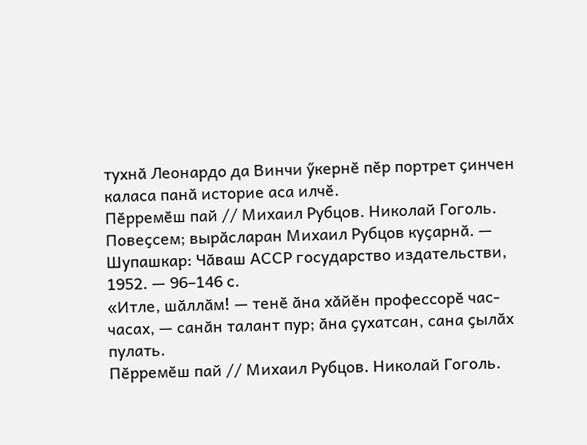тухнӑ Леонардо да Винчи ӳкернӗ пӗр портрет ҫинчен каласа панӑ историе аса илчӗ.
Пӗрремӗш пай // Михаил Рубцов. Николай Гоголь. Повеҫсем; вырӑсларан Михаил Рубцов куҫарнӑ. — Шупашкар: Чӑваш АССР государство издательстви, 1952. — 96–146 с.
«Итле, шӑллӑм! — тенӗ ӑна хӑйӗн профессорӗ час-часах, — санӑн талант пур; ӑна ҫухатсан, сана ҫылӑх пулать.
Пӗрремӗш пай // Михаил Рубцов. Николай Гоголь.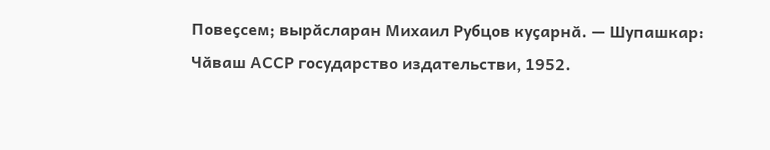Повеҫсем; вырӑсларан Михаил Рубцов куҫарнӑ. — Шупашкар: Чӑваш АССР государство издательстви, 1952.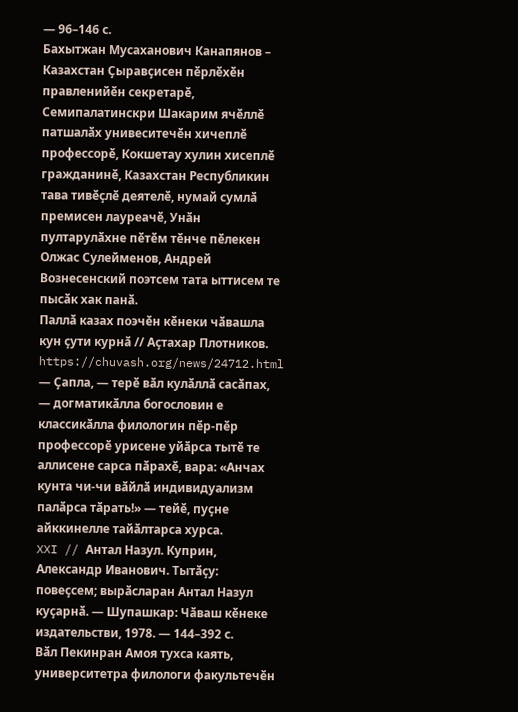— 96–146 с.
Бахытжан Мусаханович Канапянов – Казахстан Ҫыравҫисен пӗрлӗхӗн правленийӗн секретарӗ, Семипалатинскри Шакарим ячӗллӗ патшалӑх унивеситечӗн хичеплӗ профессорӗ, Кокшетау хулин хисеплӗ гражданинӗ, Казахстан Республикин тава тивӗҫлӗ деятелӗ, нумай сумлӑ премисен лауреачӗ, Унӑн пултарулӑхне пӗтӗм тӗнче пӗлекен Олжас Сулейменов, Андрей Вознесенский поэтсем тата ыттисем те пысӑк хак панӑ.
Паллӑ казах поэчӗн кӗнеки чӑвашла кун ҫути курнӑ // Аҫтахар Плотников. https://chuvash.org/news/24712.html
— Ҫапла, — терӗ вӑл кулӑллӑ сасӑпах, — догматикӑлла богословин е классикӑлла филологин пӗр-пӗр профессорӗ урисене уйӑрса тытӗ те аллисене сарса пӑрахӗ, вара: «Анчах кунта чи-чи вӑйлӑ индивидуализм палӑрса тӑрать!» — тейӗ, пуҫне айккинелле тайӑлтарса хурса.
XXI // Антал Назул. Куприн, Александр Иванович. Тытӑҫу: повеҫсем; вырӑсларан Антал Назул куҫарнӑ. — Шупашкар: Чӑваш кӗнеке издательстви, 1978. — 144–392 с.
Вӑл Пекинран Амоя тухса каять, университетра филологи факультечӗн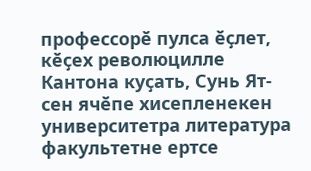профессорӗ пулса ӗҫлет, кӗҫех революцилле Кантона куҫать, Сунь Ят-сен ячӗпе хисепленекен университетра литература факультетне ертсе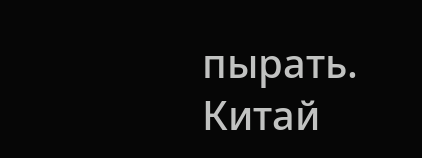пырать.
Китай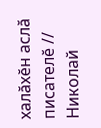халӑхӗн аслӑ писателӗ // Николай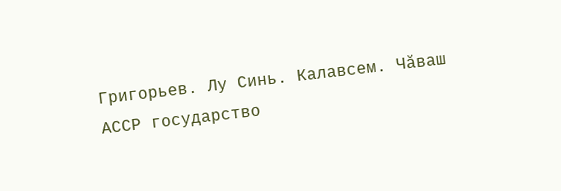Григорьев. Лу Синь. Калавсем. Чӑваш АССР государство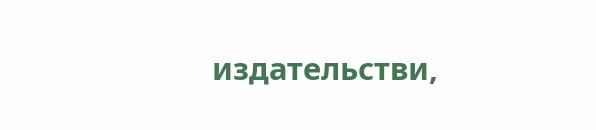издательстви,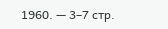1960. — 3–7 стр.